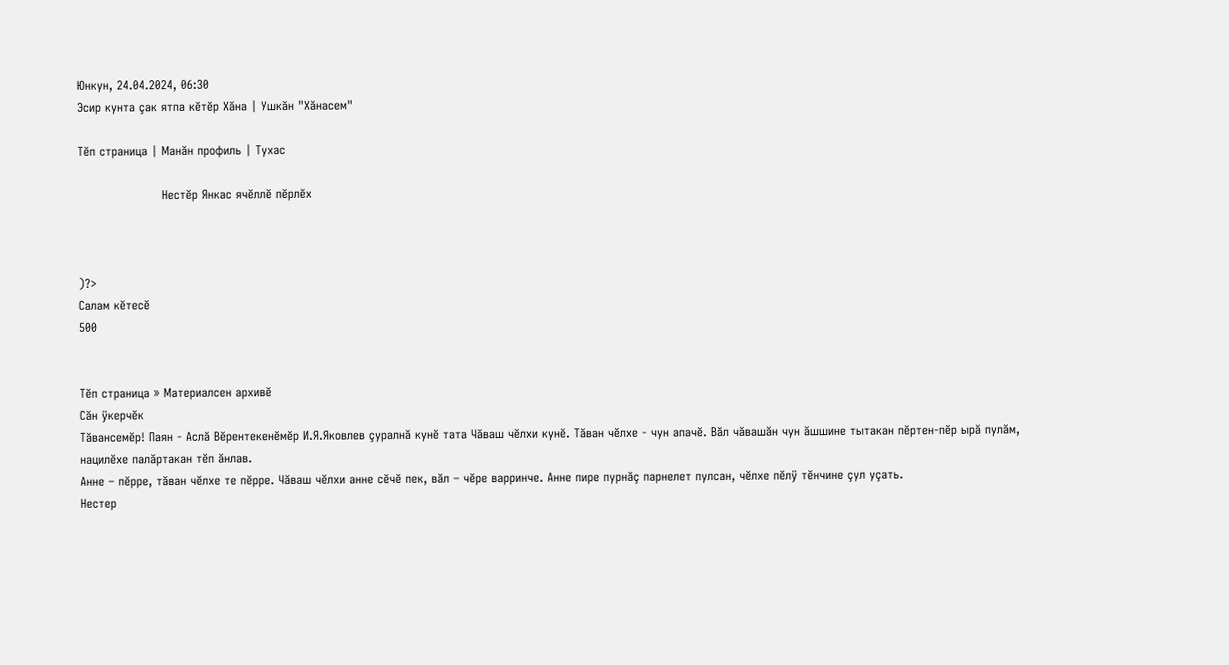Юнкун, 24.04.2024, 06:30
Эсир кунта çак ятпа кĕтĕр Хăна | Ушкăн "Хăнасем"

Тĕп страница | Манăн профиль | Тухас

                     Нестĕр Янкас ячĕллĕ пĕрлĕх



)?>
Салам кĕтесĕ
500


Тĕп страница » Материалсен архивĕ
Сăн ÿкерчĕк
Тăвансемĕр! Паян - Аслă Вĕрентекенĕмĕр И.Я.Яковлев çуралнă кунĕ тата Чăваш чĕлхи кунĕ. Тăван чĕлхе - чун апачĕ. Вăл чăвашăн чун ăшшине тытакан пĕртен-пĕр ырă пулăм, нацилĕхе палăртакан тĕп ăнлав.
Анне – пĕрре‚ тăван чĕлхе те пĕрре. Чăваш чĕлхи анне сĕчĕ пек‚ вăл – чĕре варринче. Анне пире пурнăç парнелет пулсан‚ чĕлхе пĕлÿ тĕнчине çул уçать.
Нестер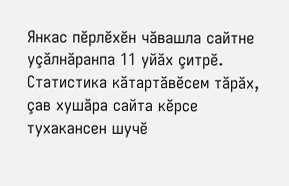Янкас пĕрлĕхĕн чăвашла сайтне уçăлнăранпа 11 уйăх çитрĕ. Статистика кăтартăвĕсем тăрăх, çав хушăра сайта кĕрсе тухакансен шучĕ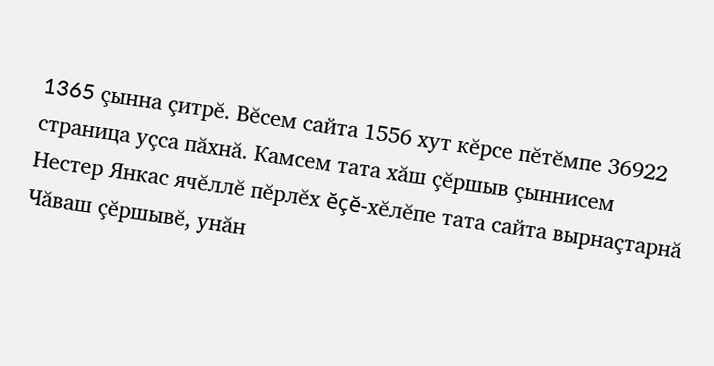1365 çынна çитрĕ. Вĕсем сайта 1556 хут кĕрсе пĕтĕмпе 36922 страница уçса пăхнă. Камсем тата хăш çĕршыв çыннисем Нестер Янкас ячĕллĕ пĕрлĕх ĕçĕ-хĕлĕпе тата сайта вырнаçтарнă Чăваш çĕршывĕ, унăн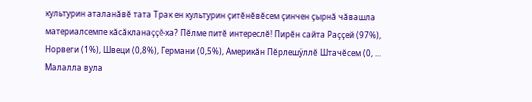культурин аталанăвĕ тата Трак ен культурин çитĕнĕвĕсем çинчен çырнă чăвашла материалсемпе кăсăкланаççĕ-ха? Пĕлме питĕ интереслĕ! Пирĕн сайта Раççей (97%), Норвеги (1%), Швеци (0,8%), Германи (0,5%), Америкăн Пĕрлешÿллĕ Штачĕсем (0, ... Малалла вула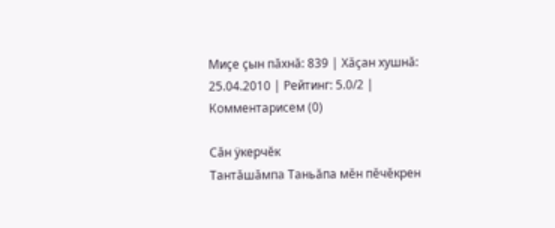Миçе çын пăхнă: 839 | Хăçан хушнă: 25.04.2010 | Рейтинг: 5.0/2 | Комментарисем (0)

Сăн ÿкерчĕк
Тантăшăмпа Таньăпа мĕн пĕчĕкрен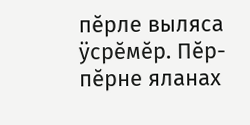пĕрле выляса ÿсрĕмĕр. Пĕр-пĕрне яланах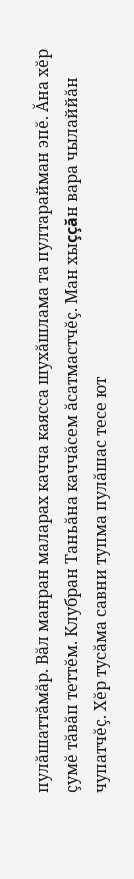пулăшаттăмăр. Вăл манран маларах качча каясса шухăшлама та пултарайман эпĕ. Ăна хĕр çумĕ тăвăп теттĕм. Клубран Таньăна каччăсем ăсатмастчĕç. Ман хыççăн вара чылаййăн чупатчĕç. Хĕр тусăма савни тупма пулăшас тесе ют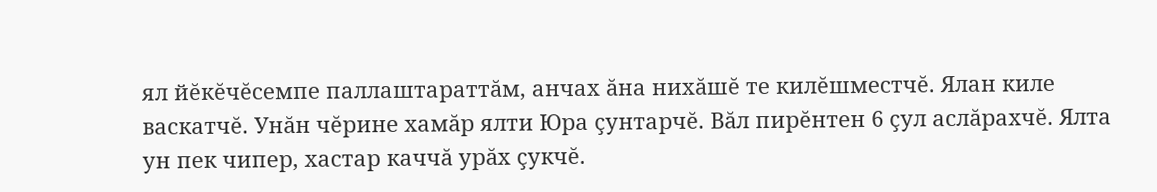ял йĕкĕчĕсемпе паллаштараттăм, анчах ăна нихăшĕ те килĕшместчĕ. Ялан киле васкатчĕ. Унăн чĕрине хамăр ялти Юра çунтарчĕ. Вăл пирĕнтен 6 çул аслăрахчĕ. Ялта ун пек чипер, хастар каччă урăх çукчĕ.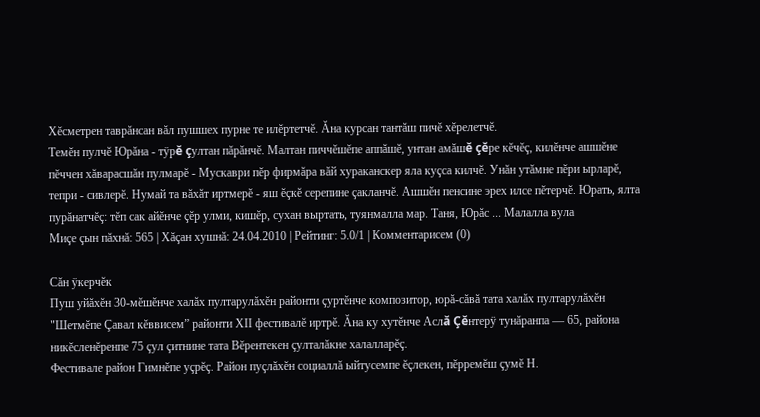Хĕсметрен таврăнсан вăл пушшех пурне те илĕртетчĕ. Ăна курсан тантăш пичĕ хĕрелетчĕ.
Темĕн пулчĕ Юрăна - тÿрĕ çултан пăрăнчĕ. Малтан пиччĕшĕпе аппăшĕ, унтан амăшĕ çĕре кĕчĕç, килĕнче ашшĕне пĕччен хăварасшăн пулмарĕ - Мускаври пĕр фирмăра вăй хураканскер яла куçса килчĕ. Унăн утăмне пĕри ырларĕ, тепри - сивлерĕ. Нумай та вăхăт иртмерĕ - яш ĕçкĕ серепине çакланчĕ. Ашшĕн пенсине эрех илсе пĕтерчĕ. Юрать, ялта пурăнатчĕç: тĕп сак айĕнче çĕр улми, кишĕр, сухан выртать, туянмалла мар. Таня, Юрăс ... Малалла вула
Миçе çын пăхнă: 565 | Хăçан хушнă: 24.04.2010 | Рейтинг: 5.0/1 | Комментарисем (0)

Сăн ÿкерчĕк
Пуш уйăхĕн 30-мĕшĕнче халăх пултарулăхĕн районти çуртĕнче композитор, юрă-сăвă тата халăх пултарулăхĕн "Шетмĕпе Çавал кĕввисем” районти ХII фестивалĕ иртрĕ. Ăна ку хутĕнче Аслă Çĕнтерÿ тунăранпа — 65, района никĕсленĕренпе 75 çул çитнине тата Вĕрентекен çулталăкне халалларĕç.
Фестивале район Гимнĕпе уçрĕç. Район пуçлăхĕн социаллă ыйтусемпе ĕçлекен, пĕрремĕш çумĕ Н.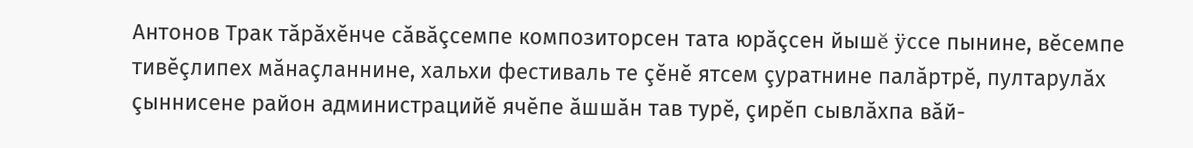Антонов Трак тăрăхĕнче сăвăçсемпе композиторсен тата юрăçсен йышĕ ÿссе пынине, вĕсемпе тивĕçлипех мăнаçланнине, хальхи фестиваль те çĕнĕ ятсем çуратнине палăртрĕ, пултарулăх çыннисене район администрацийĕ ячĕпе ăшшăн тав турĕ, çирĕп сывлăхпа вăй-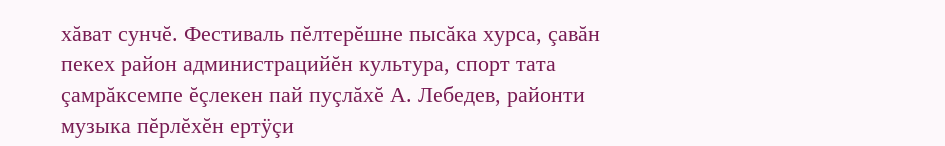хăват сунчĕ. Фестиваль пĕлтерĕшне пысăка хурса, çавăн пекех район администрацийĕн культура, спорт тата çамрăксемпе ĕçлекен пай пуçлăхĕ А. Лебедев, районти музыка пĕрлĕхĕн ертÿçи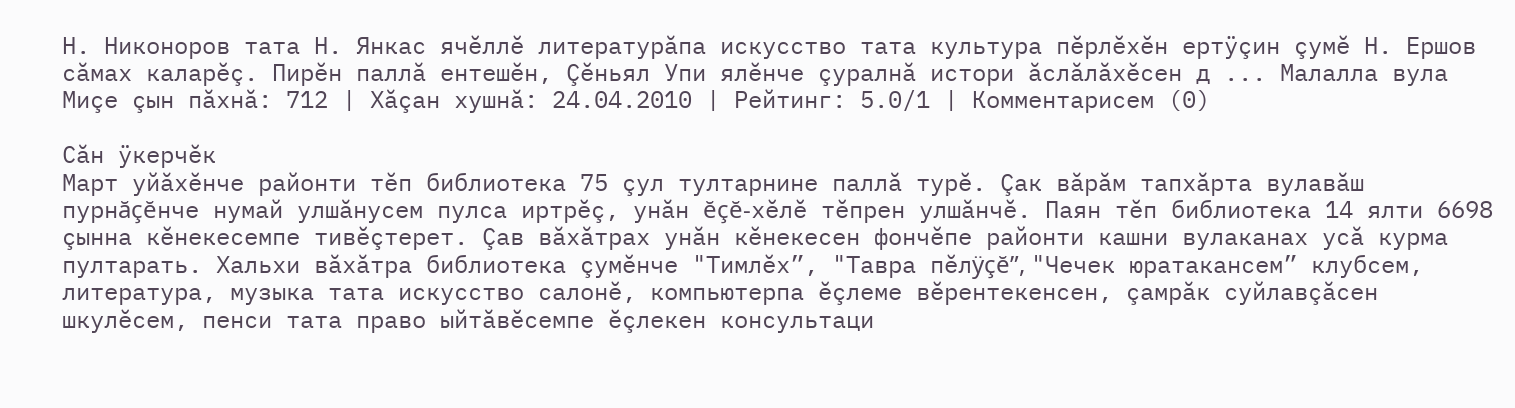Н. Никоноров тата Н. Янкас ячĕллĕ литературăпа искусство тата культура пĕрлĕхĕн ертÿçин çумĕ Н. Ершов сăмах каларĕç. Пирĕн паллă ентешĕн, Çĕньял Упи ялĕнче çуралнă истори ăслăлăхĕсен д ... Малалла вула
Миçе çын пăхнă: 712 | Хăçан хушнă: 24.04.2010 | Рейтинг: 5.0/1 | Комментарисем (0)

Сăн ÿкерчĕк
Март уйăхĕнче районти тĕп библиотека 75 çул тултарнине паллă турĕ. Çак вăрăм тапхăрта вулавăш пурнăçĕнче нумай улшăнусем пулса иртрĕç, унăн ĕçĕ-хĕлĕ тĕпрен улшăнчĕ. Паян тĕп библиотека 14 ялти 6698 çынна кĕнекесемпе тивĕçтерет. Çав вăхăтрах унăн кĕнекесен фончĕпе районти кашни вулаканах усă курма пултарать. Хальхи вăхăтра библиотека çумĕнче "Тимлĕх”, "Тавра пĕлÿçĕ”, "Чечек юратакансем” клубсем, литература, музыка тата искусство салонĕ, компьютерпа ĕçлеме вĕрентекенсен, çамрăк суйлавçăсен шкулĕсем, пенси тата право ыйтăвĕсемпе ĕçлекен консультаци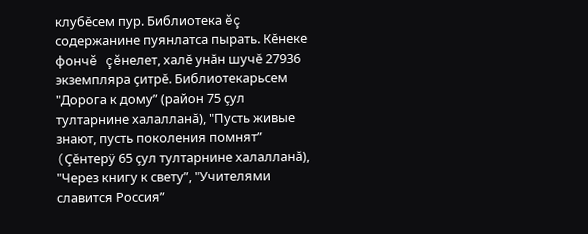клубĕсем пур. Библиотека ĕç содержанине пуянлатса пырать. Кĕнеке фончĕ çĕнелет, халĕ унăн шучĕ 27936 экземпляра çитрĕ. Библиотекарьсем "Дорога к дому” (район 75 çул тултарнине халалланă), "Пусть живые знают, пусть поколения помнят” (Çĕнтерÿ 65 çул тултарнине халалланă), "Через книгу к свету”, "Учителями славится Россия”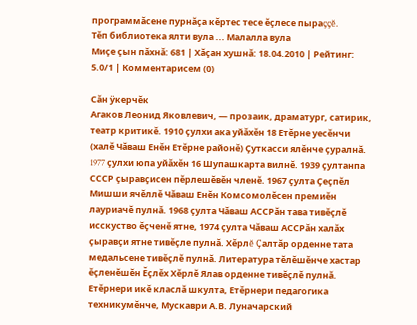программăсене пурнăçа кĕртес тесе ĕçлесе пыраççĕ.
Тĕп библиотека ялти вула ... Малалла вула
Миçе çын пăхнă: 681 | Хăçан хушнă: 18.04.2010 | Рейтинг: 5.0/1 | Комментарисем (0)

Сăн ÿкерчĕк
Агаков Леонид Яковлевич, — прозаик, драматург, сатирик, театр критикĕ. 1910 çулхи ака уйăхĕн 18 Етĕрне уесĕнчи (халĕ Чăваш Енĕн Етĕрне районĕ) Çуткасси ялĕнче çуралнă. 1977 çулхи юпа уйăхĕн 16 Шупашкарта вилнĕ. 1939 çултанпа СССР çыравçисен пĕрлешĕвĕн членĕ. 1967 çулта Çеçпĕл Мишши ячĕллĕ Чăваш Енĕн Комсомолĕсен премиĕн лауриачĕ пулнă. 1968 çулта Чăваш АССРăн тава тивĕçлĕ исскуство ĕçченĕ ятне, 1974 çулта Чăваш АССРăн халăх çыравçи ятне тивĕçле пулнă. Хĕрлĕ Çалтăр орденне тата медальсене тивĕçлĕ пулнă. Литература тĕлĕшĕнче хастар ĕçленĕшĕн Ĕçлĕх Хĕрлĕ Ялав орденне тивĕçлĕ пулнă. Етĕрнери икĕ класлă шкулта, Етĕрнери педагогика техникумĕнче, Мускаври А.В. Луначарский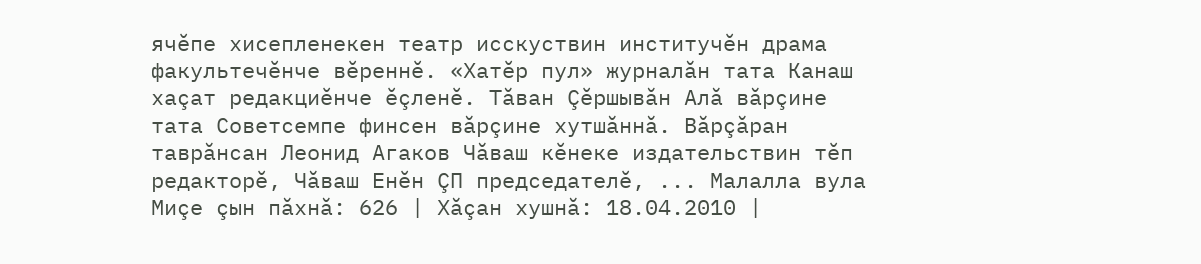ячĕпе хисепленекен театр исскуствин институчĕн драма факультечĕнче вĕреннĕ. «Хатĕр пул» журналăн тата Канаш хаçат редакциĕнче ĕçленĕ. Тăван Çĕршывăн Алă вăрçине тата Советсемпе финсен вăрçине хутшăннă. Вăрçăран таврăнсан Леонид Агаков Чăваш кĕнеке издательствин тĕп редакторĕ, Чăваш Енĕн ÇП председателĕ, ... Малалла вула
Миçе çын пăхнă: 626 | Хăçан хушнă: 18.04.2010 |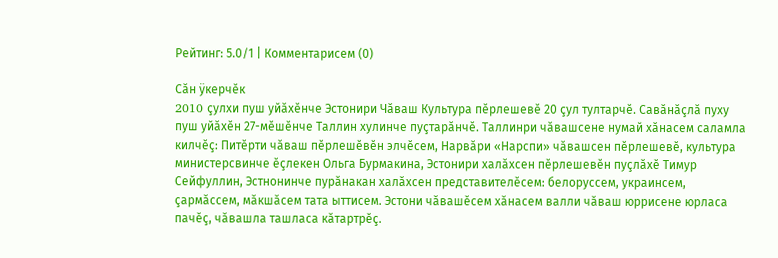Рейтинг: 5.0/1 | Комментарисем (0)

Сăн ÿкерчĕк
2010 çулхи пуш уйăхĕнче Эстонири Чăваш Культура пĕрлешевĕ 20 çул тултарчĕ. Савăнăçлă пуху пуш уйăхĕн 27-мĕшĕнче Таллин хулинче пуçтарăнчĕ. Таллинри чăвашсене нумай хăнасем саламла килчĕç: Питĕрти чăваш пĕрлешĕвĕн элчĕсем, Нарвăри «Нарспи» чăвашсен пĕрлешевĕ, культура министерсвинче ĕçлекен Ольга Бурмакина, Эстонири халăхсен пĕрлешевĕн пуçлăхĕ Тимур Сейфуллин, Эстнонинче пурăнакан халăхсен представителĕсем: белоруссем, украинсем, çармăссем, мăкшăсем тата ыттисем. Эстони чăвашĕсем хăнасем валли чăваш юррисене юрласа пачĕç, чăвашла ташласа кăтартрĕç.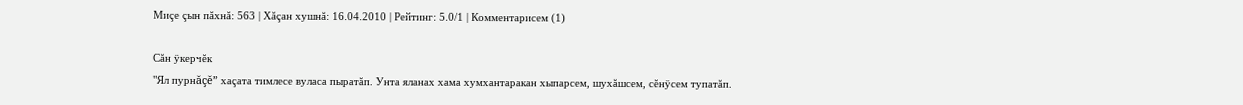Миçе çын пăхнă: 563 | Хăçан хушнă: 16.04.2010 | Рейтинг: 5.0/1 | Комментарисем (1)

Сăн ÿкерчĕк
"Ял пурнăçĕ” хаçата тимлесе вуласа пыратăп. Унта яланах хама хумхантаракан хыпарсем, шухăшсем, сĕнÿсем тупатăп.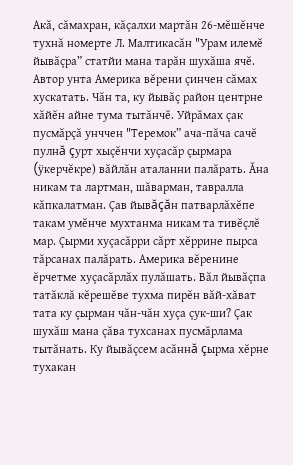Акă, сăмахран, кăçалхи мартăн 26-мĕшĕнче тухнă номерте Л. Малтикасăн "Урам илемĕ йывăçра” статйи мана тарăн шухăша ячĕ. Автор унта Америка вĕрени çинчен сăмах хускатать. Чăн та, ку йывăç район центрне хăйĕн айне тума тытăнчĕ. Уйрăмах çак пусмăрçă унччен "Теремок” ача-пăча сачĕ пулнă çурт хыçĕнчи хуçасăр çырмара (ÿкерчĕкре) вăйлăн аталанни палăрать. Ăна никам та лартман, шăварман, тавралла кăпкалатман. Çав йывăçăн патварлăхĕпе такам умĕнче мухтанма никам та тивĕçлĕ мар. Çырми хуçасăрри сăрт хĕррине пырса тăрсанах палăрать. Америка вĕренине ĕрчетме хуçасăрлăх пулăшать. Вăл йывăçпа татăклă кĕрешĕве тухма пирĕн вăй-хăват тата ку çырман чăн-чăн хуçа çук-ши? Çак шухăш мана çăва тухсанах пусмăрлама тытăнать. Ку йывăçсем асăннă çырма хĕрне тухакан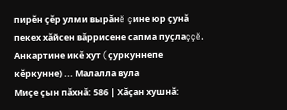пирĕн çĕр улми вырăнĕ çине юр çунă пекех хăйсен вăррисене сапма пуçлаççĕ. Анкартине икĕ хут (çуркуннепе кĕркунне) ... Малалла вула
Миçе çын пăхнă: 586 | Хăçан хушнă: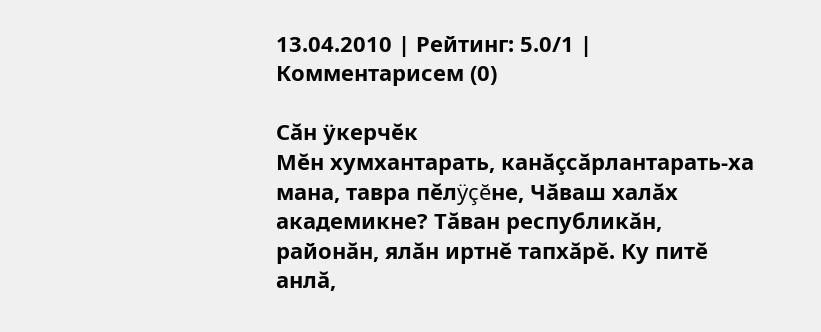13.04.2010 | Рейтинг: 5.0/1 | Комментарисем (0)

Сăн ÿкерчĕк
Мĕн хумхантарать, канăçсăрлантарать-ха мана, тавра пĕлÿçĕне, Чăваш халăх академикне? Тăван республикăн, районăн, ялăн иртнĕ тапхăрĕ. Ку питĕ анлă,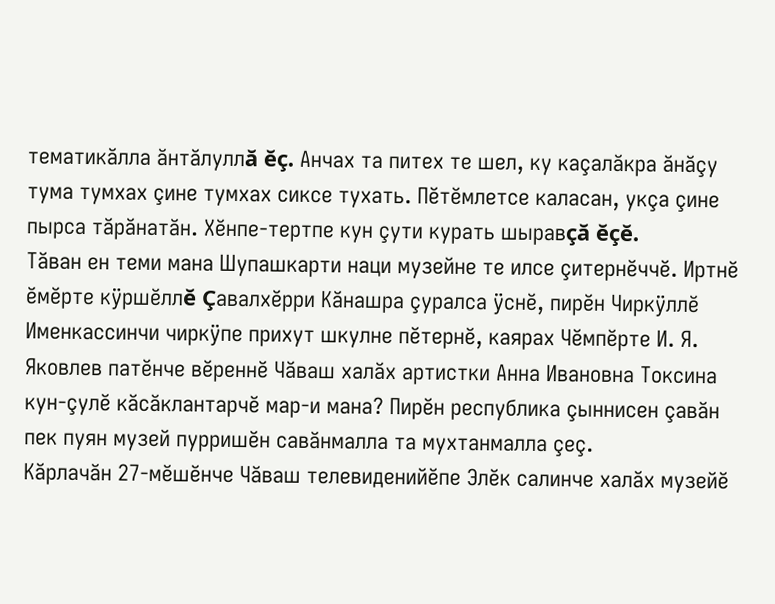тематикăлла ăнтăлуллă ĕç. Анчах та питех те шел, ку каçалăкра ăнăçу тума тумхах çине тумхах сиксе тухать. Пĕтĕмлетсе каласан, укçа çине пырса тăрăнатăн. Хĕнпе-тертпе кун çути курать шыравçă ĕçĕ.
Тăван ен теми мана Шупашкарти наци музейне те илсе çитернĕччĕ. Иртнĕ ĕмĕрте кÿршĕллĕ Çавалхĕрри Кăнашра çуралса ÿснĕ, пирĕн Чиркÿллĕ Именкассинчи чиркÿпе прихут шкулне пĕтернĕ, каярах Чĕмпĕрте И. Я. Яковлев патĕнче вĕреннĕ Чăваш халăх артистки Анна Ивановна Токсина кун-çулĕ кăсăклантарчĕ мар-и мана? Пирĕн республика çыннисен çавăн пек пуян музей пурришĕн савăнмалла та мухтанмалла çеç.
Кăрлачăн 27-мĕшĕнче Чăваш телевиденийĕпе Элĕк салинче халăх музейĕ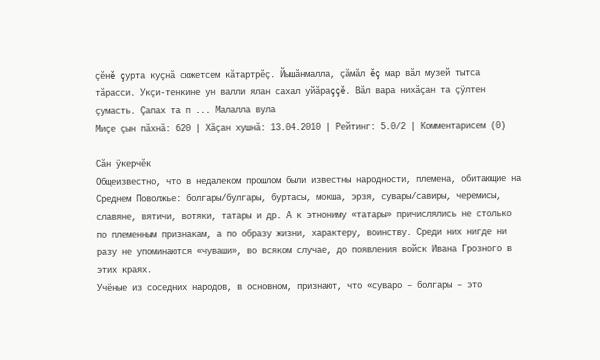çĕнĕ çурта куçнă сюжетсем кăтартрĕç. Йышăнмалла, çăмăл ĕç мар вăл музей тытса тăрасси. Укçи-тенкине ун валли ялан сахал уйăраççĕ. Вăл вара нихăçан та çÿлтен çумасть. Çапах та п ... Малалла вула
Миçе çын пăхнă: 620 | Хăçан хушнă: 13.04.2010 | Рейтинг: 5.0/2 | Комментарисем (0)

Сăн ÿкерчĕк
Общеизвестно, что в недалеком прошлом были известны народности, племена, обитающие на Среднем Поволжье: болгары/булгары, буртасы, мокша, эрзя, сувары/савиры, черемисы, славяне, вятичи, вотяки, татары и др. А к этнониму «татары» причислялись не столько по племенным признакам, а по образу жизни, характеру, воинству. Среди них нигде ни разу не упоминаются «чуваши», во всяком случае, до появления войск Ивана Грозного в этих краях.
Учёные из соседних народов, в основном, признают, что «суваро – болгары – это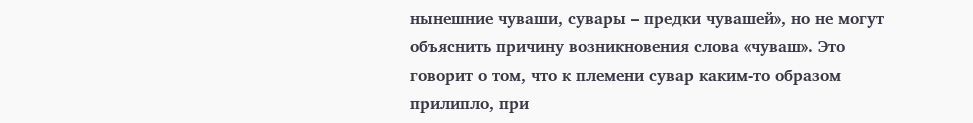нынешние чуваши, сувары – предки чувашей», но не могут объяснить причину возникновения слова «чуваш». Это говорит о том, что к племени сувар каким-то образом прилипло, при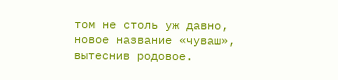том не столь уж давно, новое название «чуваш», вытеснив родовое.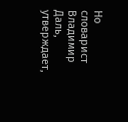Но словарист Владимир Даль, утверждает,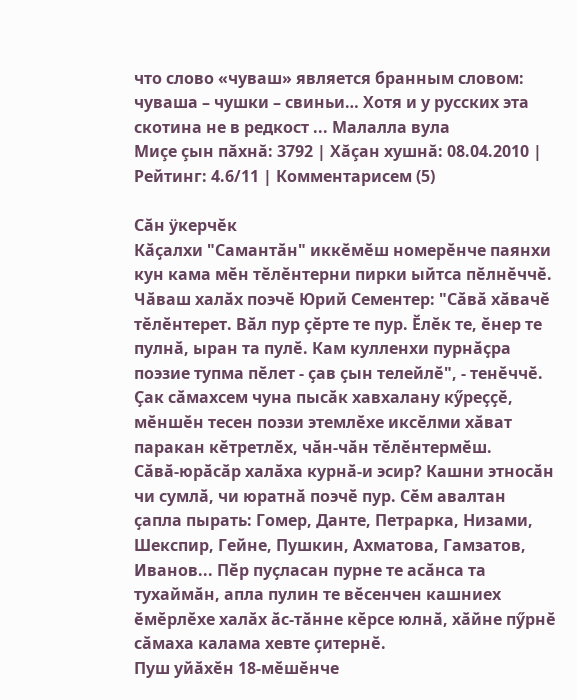что слово «чуваш» является бранным словом: чуваша – чушки – свиньи… Хотя и у русских эта скотина не в редкост ... Малалла вула
Миçе çын пăхнă: 3792 | Хăçан хушнă: 08.04.2010 | Рейтинг: 4.6/11 | Комментарисем (5)

Сăн ÿкерчĕк
Кӑҫалхи "Самантӑн" иккӗмӗш номерӗнче паянхи кун кама мӗн тӗлӗнтерни пирки ыйтса пӗлнӗччӗ. Чӑваш халӑх поэчӗ Юрий Сементер: "Сӑвӑ хӑвачӗ тӗлӗнтерет. Вӑл пур ҫӗрте те пур. Ӗлӗк те, ӗнер те пулнӑ, ыран та пулӗ. Кам кулленхи пурнӑҫра поэзие тупма пӗлет - ҫав ҫын телейлӗ", - тенӗччӗ.
Ҫак сӑмахсем чуна пысӑк хавхалану кӳреҫҫӗ, мӗншӗн тесен поэзи этемлӗхе иксӗлми хӑват паракан кӗтретлӗх, чӑн-чӑн тӗлӗнтермӗш.
Сӑвӑ-юрӑсӑр халӑха курнӑ-и эсир? Кашни этносӑн чи сумлӑ, чи юратнӑ поэчӗ пур. Сӗм авалтан ҫапла пырать: Гомер, Данте, Петрарка, Низами, Шекспир, Гейне, Пушкин, Ахматова, Гамзатов, Иванов... Пӗр пуҫласан пурне те асӑнса та тухаймӑн, апла пулин те вӗсенчен кашниех ӗмӗрлӗхе халӑх ӑс-тӑнне кӗрсе юлнӑ, хӑйне пӳрнӗ сӑмаха калама хевте ҫитернӗ.
Пуш уйӑхӗн 18-мӗшӗнче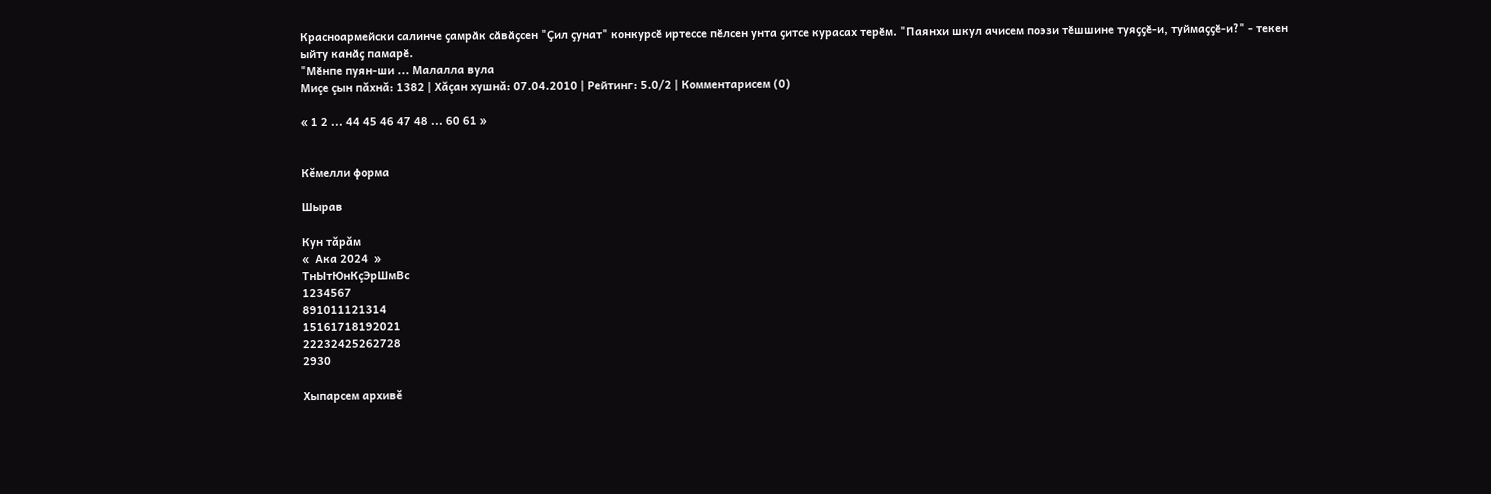Красноармейски салинче ҫамрӑк сӑвӑҫсен "Ҫил ҫунат" конкурсӗ иртессе пӗлсен унта ҫитсе курасах терӗм. "Паянхи шкул ачисем поэзи тӗшшине туяҫҫӗ-и, туймаҫҫӗ-и?" - текен ыйту канӑҫ памарӗ.
"Мӗнпе пуян-ши ... Малалла вула
Миçе çын пăхнă: 1382 | Хăçан хушнă: 07.04.2010 | Рейтинг: 5.0/2 | Комментарисем (0)

« 1 2 ... 44 45 46 47 48 ... 60 61 »


Кĕмелли форма

Шырав

Кун тăрăм
«  Ака 2024  »
ТнЫтЮнКçЭрШмВс
1234567
891011121314
15161718192021
22232425262728
2930

Хыпарсем архивĕ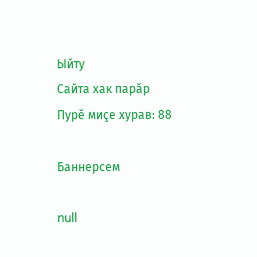Ыйту
Cайта хак парăр
Пурĕ миçе хурав: 88

Баннерсем

null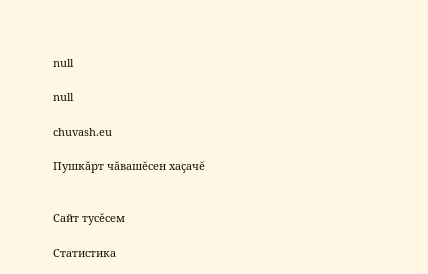null

null

chuvash.eu

Пушкăрт чăвашĕсен хаçачĕ


Сайт тусĕсем

Статистика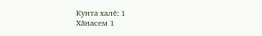Кунта халĕ: 1
Хăнасем 1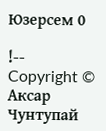Юзерсем 0

!--
Copyright © Аксар Чунтупай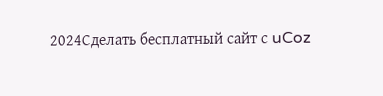2024Сделать бесплатный сайт с uCoz